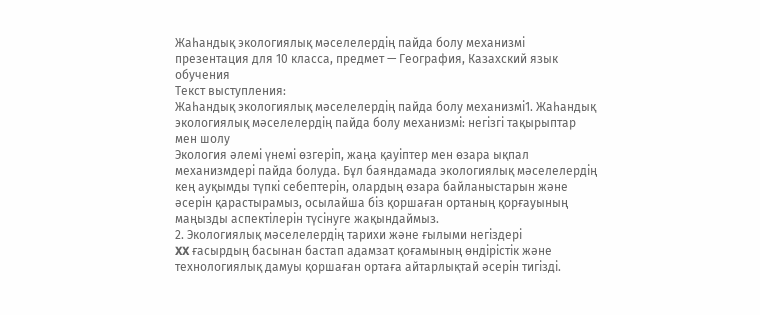Жаһандық экологиялық мәселелердің пайда болу механизмі презентация для 10 класса, предмет — География, Казахский язык обучения
Текст выступления:
Жаһандық экологиялық мәселелердің пайда болу механизмі1. Жаһандық экологиялық мәселелердің пайда болу механизмі: негізгі тақырыптар мен шолу
Экология әлемі үнемі өзгеріп, жаңа қауіптер мен өзара ықпал механизмдері пайда болуда. Бұл баяндамада экологиялық мәселелердің кең ауқымды түпкі себептерін, олардың өзара байланыстарын және әсерін қарастырамыз, осылайша біз қоршаған ортаның қорғауының маңызды аспектілерін түсінуге жақындаймыз.
2. Экологиялық мәселелердің тарихи және ғылыми негіздері
XX ғасырдың басынан бастап адамзат қоғамының өндірістік және технологиялық дамуы қоршаған ортаға айтарлықтай әсерін тигізді.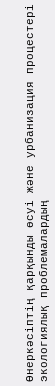Өнеркәсіптің қарқынды өсуі және урбанизация процестері экологиялық проблемалардың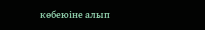көбеюіне алып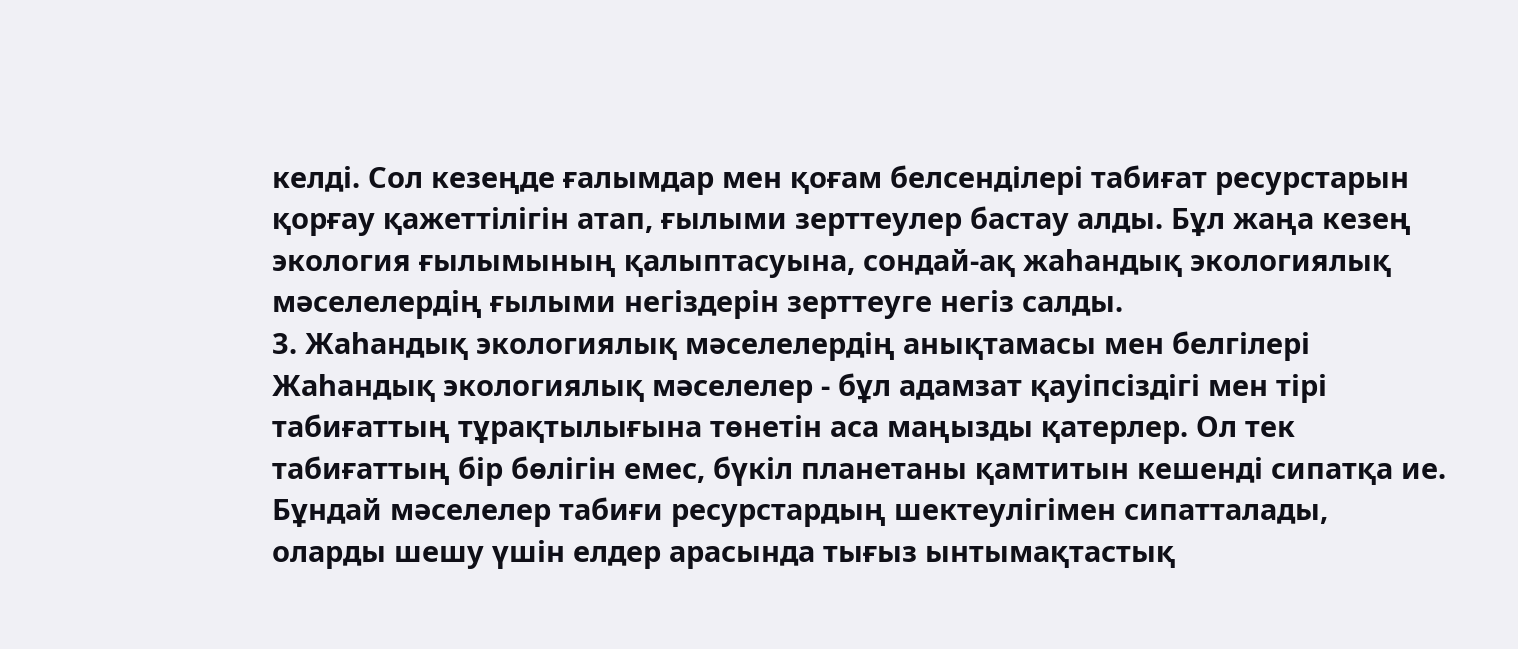келді. Сол кезеңде ғалымдар мен қоғам белсенділері табиғат ресурстарын қорғау қажеттілігін атап, ғылыми зерттеулер бастау алды. Бұл жаңа кезең экология ғылымының қалыптасуына, сондай-ақ жаһандық экологиялық мәселелердің ғылыми негіздерін зерттеуге негіз салды.
3. Жаһандық экологиялық мәселелердің анықтамасы мен белгілері
Жаһандық экологиялық мәселелер - бұл адамзат қауіпсіздігі мен тірі табиғаттың тұрақтылығына төнетін аса маңызды қатерлер. Ол тек табиғаттың бір бөлігін емес, бүкіл планетаны қамтитын кешенді сипатқа ие. Бұндай мәселелер табиғи ресурстардың шектеулігімен сипатталады, оларды шешу үшін елдер арасында тығыз ынтымақтастық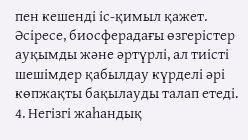пен кешенді іс-қимыл қажет. Әсіресе, биосферадағы өзгерістер ауқымды және әртүрлі, ал тиісті шешімдер қабылдау күрделі әрі көпжақты бақылауды талап етеді.
4. Негізгі жаһандық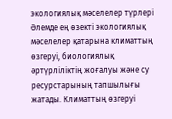экологиялық мәселелер түрлері
Әлемде ең өзекті экологиялық мәселелер қатарына климаттың өзгеруі, биологиялық әртүрліліктің жоғалуы және су ресурстарының тапшылығы жатады. Климаттың өзгеруі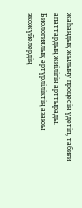жаһандық жылыну процесін үдетіп, табиғи апаттардың жиілігін арттырады. Биологиялық әртүрліліктің азаюы экожүйелердің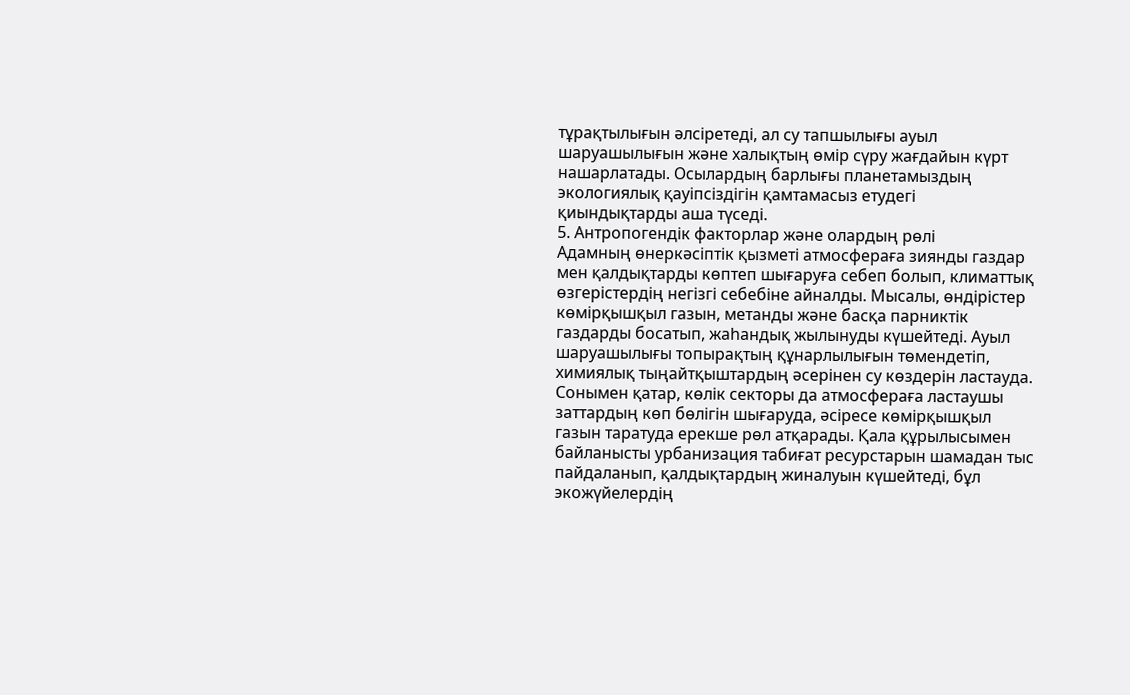тұрақтылығын әлсіретеді, ал су тапшылығы ауыл шаруашылығын және халықтың өмір сүру жағдайын күрт нашарлатады. Осылардың барлығы планетамыздың экологиялық қауіпсіздігін қамтамасыз етудегі қиындықтарды аша түседі.
5. Антропогендік факторлар және олардың рөлі
Адамның өнеркәсіптік қызметі атмосфераға зиянды газдар мен қалдықтарды көптеп шығаруға себеп болып, климаттық өзгерістердің негізгі себебіне айналды. Мысалы, өндірістер көмірқышқыл газын, метанды және басқа парниктік газдарды босатып, жаһандық жылынуды күшейтеді. Ауыл шаруашылығы топырақтың құнарлылығын төмендетіп, химиялық тыңайтқыштардың әсерінен су көздерін ластауда. Сонымен қатар, көлік секторы да атмосфераға ластаушы заттардың көп бөлігін шығаруда, әсіресе көмірқышқыл газын таратуда ерекше рөл атқарады. Қала құрылысымен байланысты урбанизация табиғат ресурстарын шамадан тыс пайдаланып, қалдықтардың жиналуын күшейтеді, бұл экожүйелердің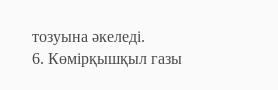тозуына әкеледі.
6. Көмірқышқыл газы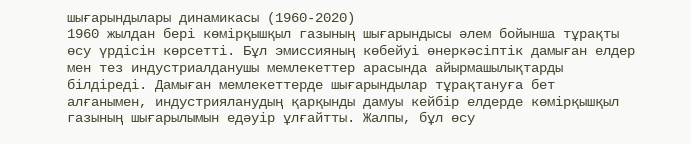шығарындылары динамикасы (1960-2020)
1960 жылдан бері көмірқышқыл газының шығарындысы әлем бойынша тұрақты өсу үрдісін көрсетті. Бұл эмиссияның көбейуі өнеркәсіптік дамыған елдер мен тез индустриалданушы мемлекеттер арасында айырмашылықтарды білдіреді. Дамыған мемлекеттерде шығарындылар тұрақтануға бет алғанымен, индустрияланудың қарқынды дамуы кейбір елдерде көмірқышқыл газының шығарылымын едәуір ұлғайтты. Жалпы, бұл өсу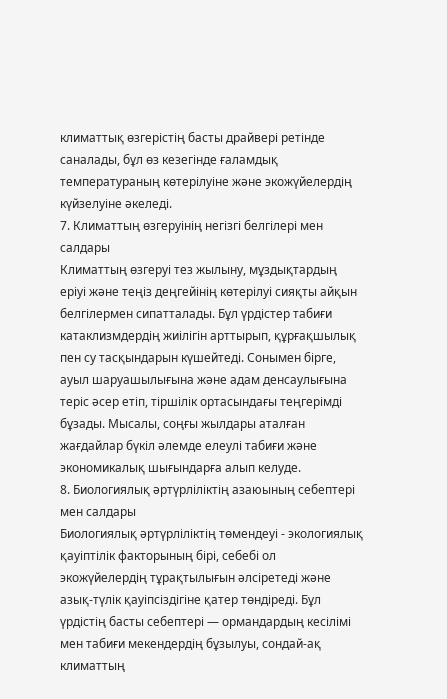климаттық өзгерістің басты драйвері ретінде саналады, бұл өз кезегінде ғаламдық температураның көтерілуіне және экожүйелердің күйзелуіне әкеледі.
7. Климаттың өзгеруінің негізгі белгілері мен салдары
Климаттың өзгеруі тез жылыну, мұздықтардың еріуі және теңіз деңгейінің көтерілуі сияқты айқын белгілермен сипатталады. Бұл үрдістер табиғи катаклизмдердің жиілігін арттырып, құрғақшылық пен су тасқындарын күшейтеді. Сонымен бірге, ауыл шаруашылығына және адам денсаулығына теріс әсер етіп, тіршілік ортасындағы теңгерімді бұзады. Мысалы, соңғы жылдары аталған жағдайлар бүкіл әлемде елеулі табиғи және экономикалық шығындарға алып келуде.
8. Биологиялық әртүрліліктің азаюының себептері мен салдары
Биологиялық әртүрліліктің төмендеуі - экологиялық қауіптілік факторының бірі, себебі ол экожүйелердің тұрақтылығын әлсіретеді және азық-түлік қауіпсіздігіне қатер төндіреді. Бұл үрдістің басты себептері — ормандардың кесілімі мен табиғи мекендердің бұзылуы, сондай-ақ климаттың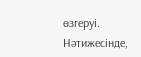өзгеруі. Нәтижесінде,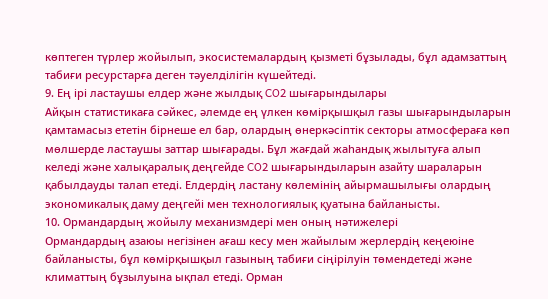көптеген түрлер жойылып, экосистемалардың қызметі бұзылады, бұл адамзаттың табиғи ресурстарға деген тәуелділігін күшейтеді.
9. Ең ірі ластаушы елдер және жылдық CO2 шығарындылары
Айқын статистикаға сәйкес, әлемде ең үлкен көмірқышқыл газы шығарындыларын қамтамасыз ететін бірнеше ел бар, олардың өнеркәсіптік секторы атмосфераға көп мөлшерде ластаушы заттар шығарады. Бұл жағдай жаһандық жылытуға алып келеді және халықаралық деңгейде CO2 шығарындыларын азайту шараларын қабылдауды талап етеді. Елдердің ластану көлемінің айырмашылығы олардың экономикалық даму деңгейі мен технологиялық қуатына байланысты.
10. Ормандардың жойылу механизмдері мен оның нәтижелері
Ормандардың азаюы негізінен ағаш кесу мен жайылым жерлердің кеңеюіне байланысты, бұл көмірқышқыл газының табиғи сіңірілуін төмендетеді және климаттың бұзылуына ықпал етеді. Орман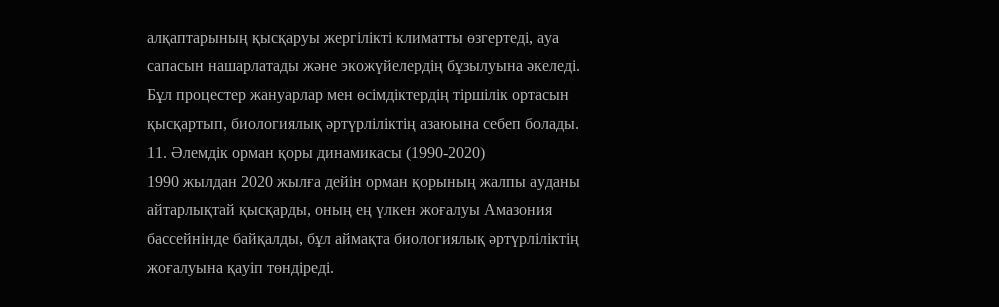алқаптарының қысқаруы жергілікті климатты өзгертеді, ауа сапасын нашарлатады және экожүйелердің бұзылуына әкеледі. Бұл процестер жануарлар мен өсімдіктердің тіршілік ортасын қысқартып, биологиялық әртүрліліктің азаюына себеп болады.
11. Әлемдік орман қоры динамикасы (1990-2020)
1990 жылдан 2020 жылға дейін орман қорының жалпы ауданы айтарлықтай қысқарды, оның ең үлкен жоғалуы Амазония бассейнінде байқалды, бұл аймақта биологиялық әртүрліліктің жоғалуына қауіп төндіреді.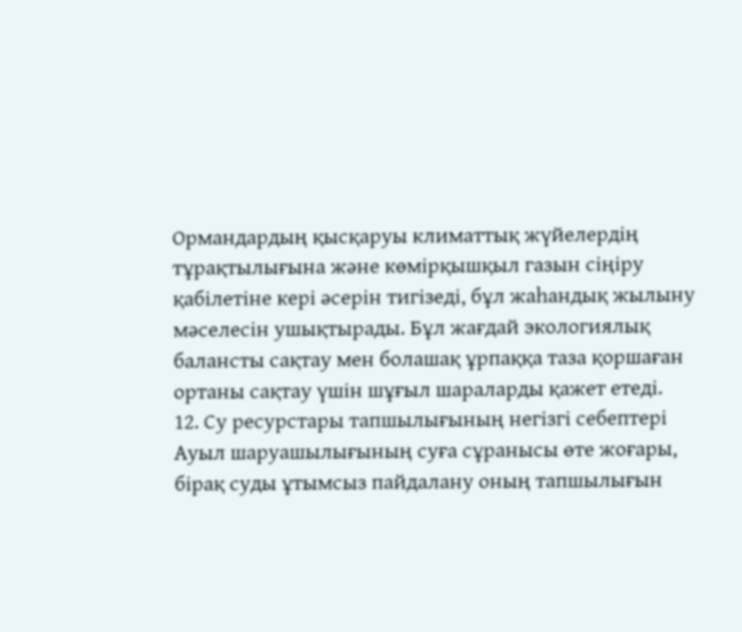Ормандардың қысқаруы климаттық жүйелердің тұрақтылығына және көмірқышқыл газын сіңіру қабілетіне кері әсерін тигізеді, бұл жаһандық жылыну мәселесін ушықтырады. Бұл жағдай экологиялық балансты сақтау мен болашақ ұрпаққа таза қоршаған ортаны сақтау үшін шұғыл шараларды қажет етеді.
12. Су ресурстары тапшылығының негізгі себептері
Ауыл шаруашылығының суға сұранысы өте жоғары, бірақ суды ұтымсыз пайдалану оның тапшылығын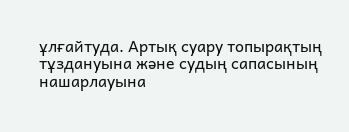ұлғайтуда. Артық суару топырақтың тұздануына және судың сапасының нашарлауына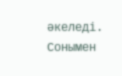әкеледі. Сонымен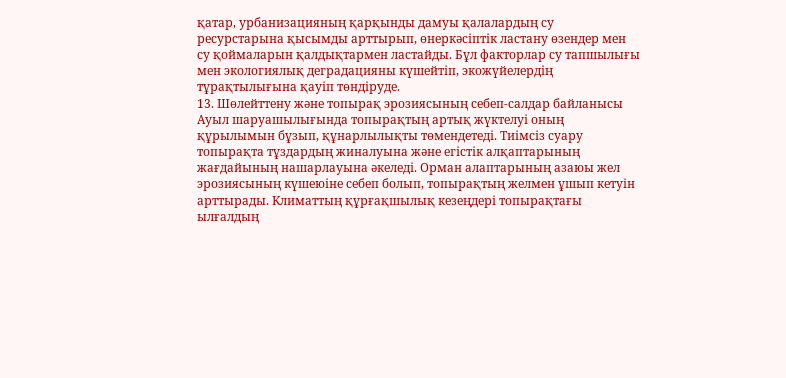қатар, урбанизацияның қарқынды дамуы қалалардың су ресурстарына қысымды арттырып, өнеркәсіптік ластану өзендер мен су қоймаларын қалдықтармен ластайды. Бұл факторлар су тапшылығы мен экологиялық деградацияны күшейтіп, экожүйелердің тұрақтылығына қауіп төндіруде.
13. Шөлейттену және топырақ эрозиясының себеп-салдар байланысы
Ауыл шаруашылығында топырақтың артық жүктелуі оның құрылымын бұзып, құнарлылықты төмендетеді. Тиімсіз суару топырақта тұздардың жиналуына және егістік алқаптарының жағдайының нашарлауына әкеледі. Орман алаптарының азаюы жел эрозиясының күшеюіне себеп болып, топырақтың желмен ұшып кетуін арттырады. Климаттың құрғақшылық кезеңдері топырақтағы ылғалдың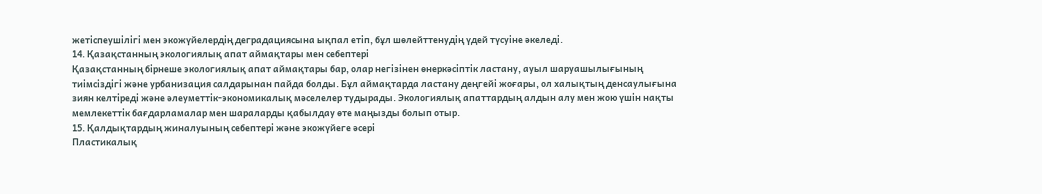жетіспеушілігі мен экожүйелердің деградациясына ықпал етіп, бұл шөлейттенудің үдей түсуіне әкеледі.
14. Қазақстанның экологиялық апат аймақтары мен себептері
Қазақстанның бірнеше экологиялық апат аймақтары бар, олар негізінен өнеркәсіптік ластану, ауыл шаруашылығының тиімсіздігі және урбанизация салдарынан пайда болды. Бұл аймақтарда ластану деңгейі жоғары, ол халықтың денсаулығына зиян келтіреді және әлеуметтік-экономикалық мәселелер тудырады. Экологиялық апаттардың алдын алу мен жою үшін нақты мемлекеттік бағдарламалар мен шараларды қабылдау өте маңызды болып отыр.
15. Қалдықтардың жиналуының себептері және экожүйеге әсері
Пластикалық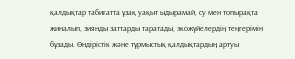қалдықтар табиғатта ұзақ уақыт ыдырамай, су мен топырақта жиналып, зиянды заттарды таратады, экожүйелердің теңгерімін бұзады. Өндірістік және тұрмыстық қалдықтардың артуы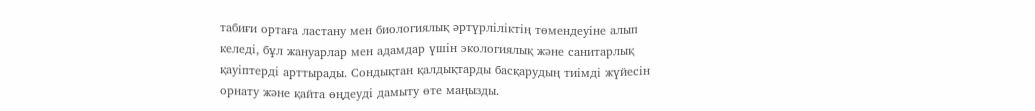табиғи ортаға ластану мен биологиялық әртүрліліктің төмендеуіне алып келеді, бұл жануарлар мен адамдар үшін экологиялық және санитарлық қауіптерді арттырады. Сондықтан қалдықтарды басқарудың тиімді жүйесін орнату және қайта өңдеуді дамыту өте маңызды.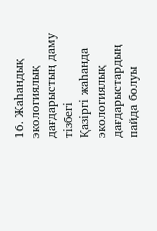16. Жаһандық экологиялық дағдарыстың даму тізбегі
Қазіргі жаһанда экологиялық дағдарыстардың пайда болуы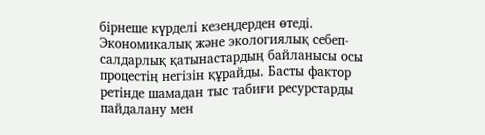бірнеше күрделі кезеңдерден өтеді. Экономикалық және экологиялық себеп-салдарлық қатынастардың байланысы осы процестің негізін құрайды. Басты фактор ретінде шамадан тыс табиғи ресурстарды пайдалану мен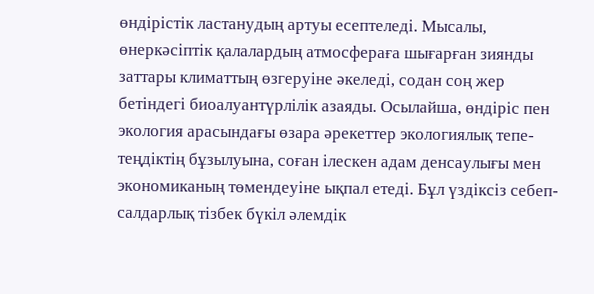өндірістік ластанудың артуы есептеледі. Мысалы, өнеркәсіптік қалалардың атмосфераға шығарған зиянды заттары климаттың өзгеруіне әкеледі, содан соң жер бетіндегі биоалуантүрлілік азаяды. Осылайша, өндіріс пен экология арасындағы өзара әрекеттер экологиялық тепе-теңдіктің бұзылуына, соған ілескен адам денсаулығы мен экономиканың төмендеуіне ықпал етеді. Бұл үздіксіз себеп-салдарлық тізбек бүкіл әлемдік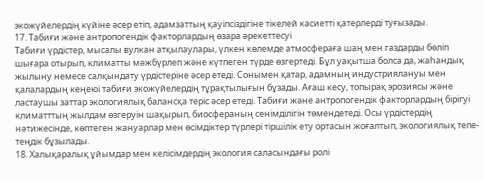экожүйелердің күйіне әсер етіп, адамзаттың қауіпсіздігіне тікелей касиетті қатерлерді туғызады.
17. Табиғи және антропогендік факторлардың өзара әрекеттесуі
Табиғи үрдістер, мысалы вулкан атқылаулары, үлкен көлемде атмосфераға шаң мен газдарды бөліп шығара отырып, климатты мәжбүрлеп және күтпеген түрде өзгертеді. Бұл уақытша болса да, жаһандық жылыну немесе салқындату үрдістеріне әсер етеді. Сонымен қатар, адамның индустриялануы мен қалалардың кеңеюі табиғи экожүйелердің тұрақтылығын бұзады. Ағаш кесу, топырақ эрозиясы және ластаушы заттар экологиялық балансқа теріс әсер етеді. Табиғи және антропогендік факторлардың бірігуі климатттың жылдам өзгеруін шақырып, биосфераның сенімділігін төмендетеді. Осы үрдістердің нәтижесінде, көптеген жануарлар мен өсімдіктер түрлері тіршілік ету ортасын жоғалтып, экологиялық тепе-теңдік бұзылады.
18. Халықаралық ұйымдар мен келісімдердің экология саласындағы ролі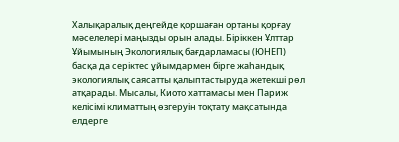Халықаралық деңгейде қоршаған ортаны қорғау мәселелері маңызды орын алады. Біріккен Ұлттар Ұйымының Экологиялық бағдарламасы (ЮНЕП) басқа да серіктес ұйымдармен бірге жаһандық экологиялық саясатты қалыптастыруда жетекші рөл атқарады. Мысалы, Киото хаттамасы мен Париж келісімі климаттың өзгеруін тоқтату мақсатында елдерге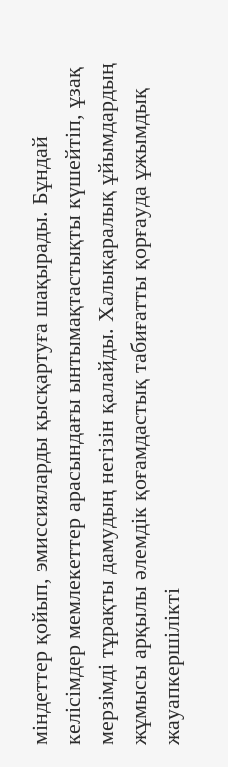міндеттер қойып, эмиссияларды қысқартуға шақырады. Бұндай келісімдер мемлекеттер арасындағы ынтымақтастықты күшейтіп, ұзақ мерзімді тұрақты дамудың негізін қалайды. Халықаралық ұйымдардың жұмысы арқылы әлемдік қоғамдастық табиғатты қорғауда ұжымдық жауапкершілікті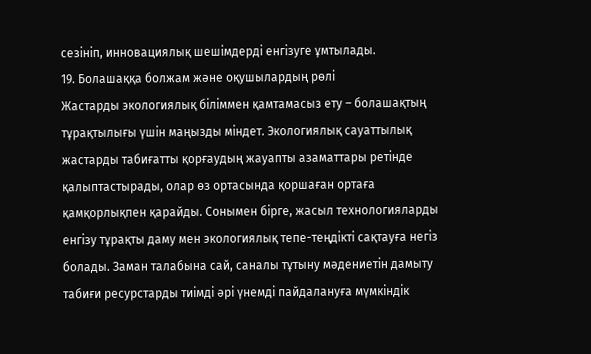сезініп, инновациялық шешімдерді енгізуге ұмтылады.
19. Болашаққа болжам және оқушылардың рөлі
Жастарды экологиялық біліммен қамтамасыз ету – болашақтың тұрақтылығы үшін маңызды міндет. Экологиялық сауаттылық жастарды табиғатты қорғаудың жауапты азаматтары ретінде қалыптастырады, олар өз ортасында қоршаған ортаға қамқорлықпен қарайды. Сонымен бірге, жасыл технологияларды енгізу тұрақты даму мен экологиялық тепе-теңдікті сақтауға негіз болады. Заман талабына сай, саналы тұтыну мәдениетін дамыту табиғи ресурстарды тиімді әрі үнемді пайдалануға мүмкіндік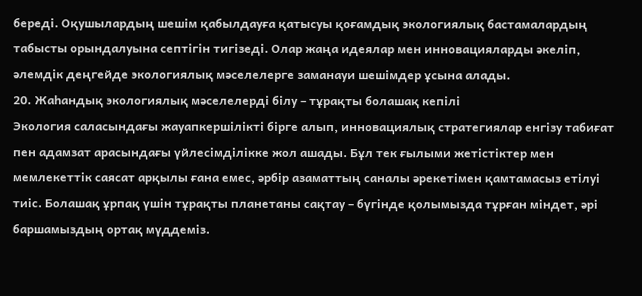береді. Оқушылардың шешім қабылдауға қатысуы қоғамдық экологиялық бастамалардың табысты орындалуына септігін тигізеді. Олар жаңа идеялар мен инновацияларды әкеліп, әлемдік деңгейде экологиялық мәселелерге заманауи шешімдер ұсына алады.
20. Жаһандық экологиялық мәселелерді білу – тұрақты болашақ кепілі
Экология саласындағы жауапкершілікті бірге алып, инновациялық стратегиялар енгізу табиғат пен адамзат арасындағы үйлесімділікке жол ашады. Бұл тек ғылыми жетістіктер мен мемлекеттік саясат арқылы ғана емес, әрбір азаматтың саналы әрекетімен қамтамасыз етілуі тиіс. Болашақ ұрпақ үшін тұрақты планетаны сақтау – бүгінде қолымызда тұрған міндет, әрі баршамыздың ортақ мүддеміз.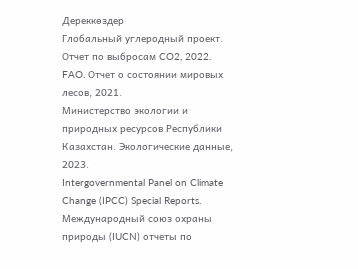Дереккөздер
Глобальный углеродный проект. Отчет по выбросам CO2, 2022.
FAO. Отчет о состоянии мировых лесов, 2021.
Министерство экологии и природных ресурсов Республики Казахстан. Экологические данные, 2023.
Intergovernmental Panel on Climate Change (IPCC) Special Reports.
Международный союз охраны природы (IUCN) отчеты по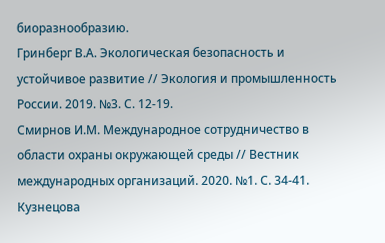биоразнообразию.
Гринберг В.А. Экологическая безопасность и устойчивое развитие // Экология и промышленность России. 2019. №3. С. 12-19.
Смирнов И.М. Международное сотрудничество в области охраны окружающей среды // Вестник международных организаций. 2020. №1. С. 34-41.
Кузнецова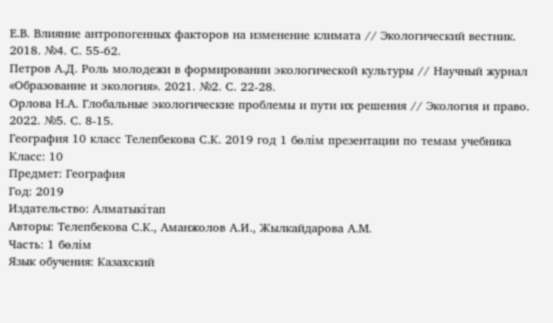Е.В. Влияние антропогенных факторов на изменение климата // Экологический вестник. 2018. №4. С. 55-62.
Петров А.Д. Роль молодежи в формировании экологической культуры // Научный журнал «Образование и экология». 2021. №2. С. 22-28.
Орлова Н.А. Глобальные экологические проблемы и пути их решения // Экология и право. 2022. №5. С. 8-15.
География 10 класс Телепбекова С.К. 2019 год 1 бөлім презентации по темам учебника
Класс: 10
Предмет: География
Год: 2019
Издательство: Алматыкітап
Авторы: Телепбекова С.К., Аманжолов А.И., Жылкайдарова А.М.
Часть: 1 бөлім
Язык обучения: Казахский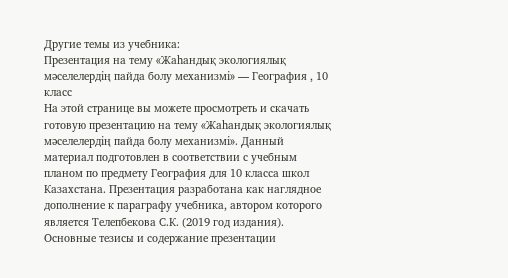Другие темы из учебника:
Презентация на тему «Жаһандық экологиялық мәселелердің пайда болу механизмі» — География , 10 класс
На этой странице вы можете просмотреть и скачать готовую презентацию на тему «Жаһандық экологиялық мәселелердің пайда болу механизмі». Данный материал подготовлен в соответствии с учебным планом по предмету География для 10 класса школ Казахстана. Презентация разработана как наглядное дополнение к параграфу учебника, автором которого является Телепбекова С.К. (2019 год издания).
Основные тезисы и содержание презентации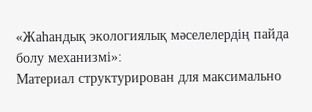«Жаһандық экологиялық мәселелердің пайда болу механизмі»:
Материал структурирован для максимально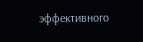эффективного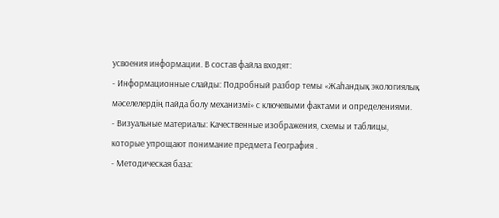усвоения информации. В состав файла входят:
- Информационные слайды: Подробный разбор темы «Жаһандық экологиялық мәселелердің пайда болу механизмі» с ключевыми фактами и определениями.
- Визуальные материалы: Качественные изображения, схемы и таблицы, которые упрощают понимание предмета География .
- Методическая база: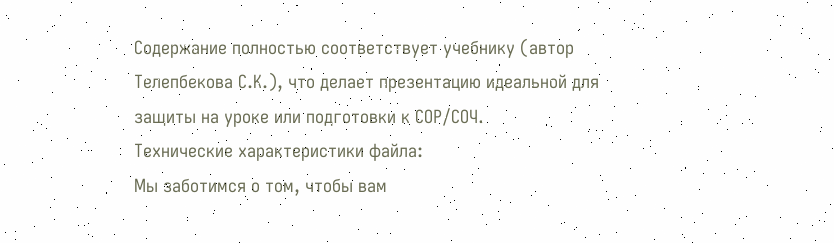Содержание полностью соответствует учебнику (автор Телепбекова С.К.), что делает презентацию идеальной для защиты на уроке или подготовки к СОР/СОЧ.
Технические характеристики файла:
Мы заботимся о том, чтобы вам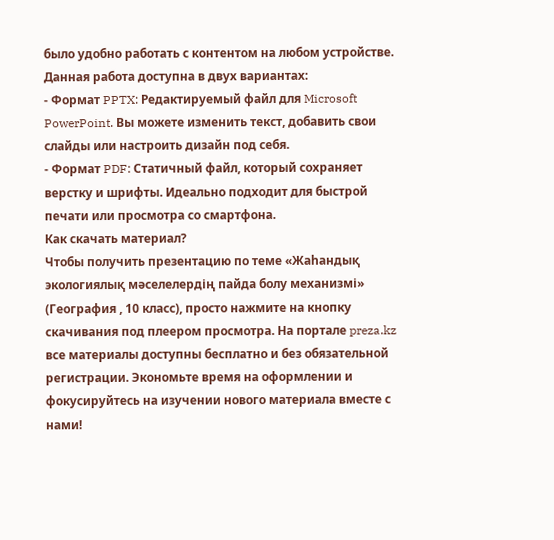было удобно работать с контентом на любом устройстве. Данная работа доступна в двух вариантах:
- Формат PPTX: Редактируемый файл для Microsoft PowerPoint. Вы можете изменить текст, добавить свои слайды или настроить дизайн под себя.
- Формат PDF: Статичный файл, который сохраняет верстку и шрифты. Идеально подходит для быстрой печати или просмотра со смартфона.
Как скачать материал?
Чтобы получить презентацию по теме «Жаһандық экологиялық мәселелердің пайда болу механизмі» (География , 10 класс), просто нажмите на кнопку скачивания под плеером просмотра. На портале preza.kz все материалы доступны бесплатно и без обязательной регистрации. Экономьте время на оформлении и фокусируйтесь на изучении нового материала вместе с нами!